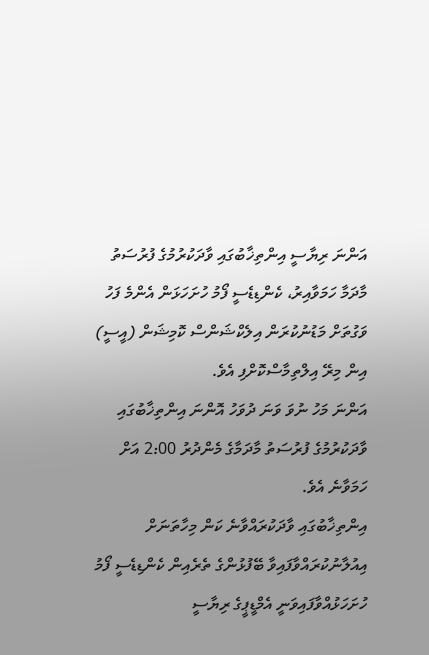އަންނަ ރިޔާސީ އިންތިޚާބުގައި ވާދަކުރުމުގެ ފުރުސަތު މާދަމާ ހަމަވާއިރު، ކެންޑިޑެސީ ފޯމު ހުށަހަޅަން އެންމެ ފަހު ވަގުތަށް މަޑުނުކުރަން އިލެކްޝަންސް ކޮމިޝަން (އީސީ) އިން މިރޭ އިލްތިމާސްކޮށްފި އެވެ.
އަންނަ މަހު ނުވަ ވަނަ ދުވަހު އޮންނަ އިންތިޚާބުގައި ވާދަކުރުމުގެ ފުރުސަތު މާދަމާގެ މެންދުރު 2:00 އަށް ހަމަވާނެ އެވެ.
އިންތިޚާބުގައި ވާދަކުރައްވާނެ ކަން މިހާތަނަށް އިއުލާނުކުރައްވާފައިވާ ބޭފުޅުންގެ ތެރެއިން ކެންޑިޑެސީ ފޯމު ހުށަހަޅުއްވާފައިވަނީ އެމްޑީޕީގެ ރިޔާސީ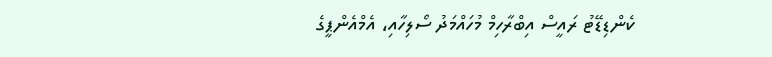ކެންޑިޑޭޓު ރައީސް އިބްރާހިމް މުހައްމަދު ސޯލިހާއި، އެމްއެންޕީގެ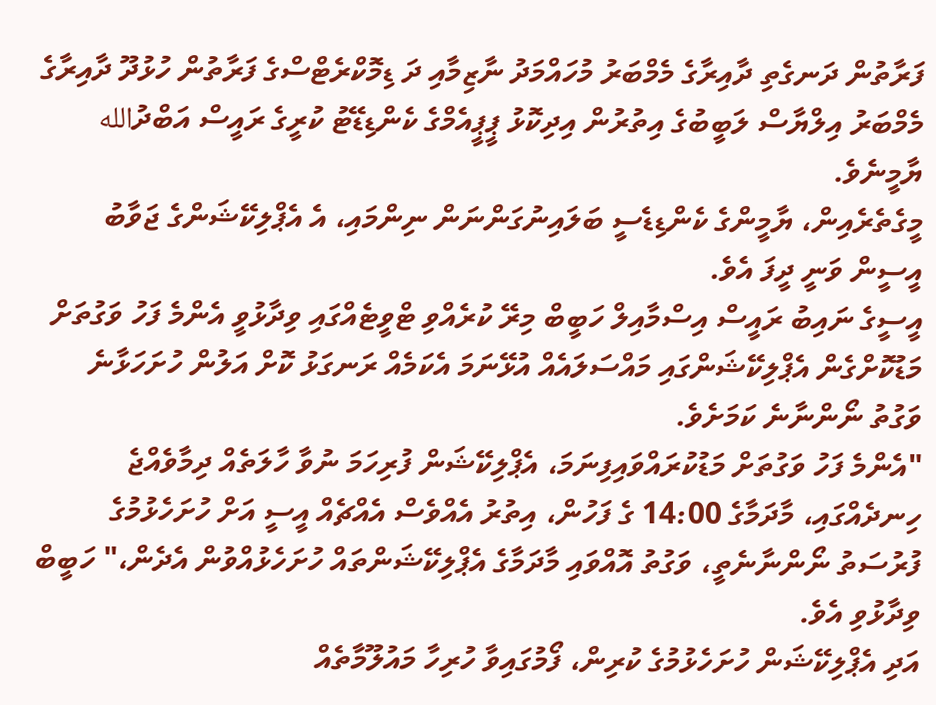ފަރާތުން ދަނގެތި ދާއިރާގެ މެމްބަރު މުހައްމަދު ނާޒިމާއި ދަ ޑިމޮކްރެޓްސްގެ ފަރާތުން ހުޅުދޫ ދާއިރާގެ މެމްބަރު އިލްޔާސް ލަބީބުގެ އިތުރުން އިދިކޮޅު ޕީޕީއެމްގެ ކެންޑިޑޭޓު ކުރީގެ ރައީސް އަބްދުالله ޔާމީނެވެ.
މީގެތެރެއިން، ޔާމީންގެ ކެންޑިޑެސީ ބަލައިނުގަންނަން ނިންމައި، އެ އެޕްލިކޭޝަންގެ ޖަވާބު އީސީން ވަނީ ދީފަ އެވެ.
އީސީގެ ނައިބު ރައީސް އިސްމާއިލް ހަބީބް މިރޭ ކުރެއްވި ޓްވީޓެއްގައި ވިދާޅުވީ އެންމެ ފަހު ވަގުތަށް މަޑުކޮށްގެން އެޕްލިކޭޝަންގައި މައްސަލައެއް އުޅޭނަމަ އެކަމެއް ރަނގަޅު ކޮށް އަލުން ހުށަހަޅާނެ ވަގުތު ނޯންނާނެ ކަމަށެވެ.
"އެންމެ ފަހު ވަގުތަށް މަޑުކުރައްވައިފިނަމަ، އެޕްލިކޭޝަން ފުރިހަމަ ނުވާ ހާލަތެއް ދިމާވެއްޖެ ހިނދެއްގައި، މާދަމާގެ 14:00 ގެ ފަހުން، އިތުރު އެއްވެސް އެއްޗެއް އީސީ އަށް ހުށަހެޅުމުގެ ފުރުސަތު ނޯންނާނެތީ، ވަގުތު އޮއްވައި މާދަމާގެ އެޕްލިކޭޝަންތައް ހުށަހެޅުއްވުން އެދެން،" ހަބީބް ވިދާޅުވި އެވެ.
އަދި އެޕްލިކޭޝަން ހުށަހެޅުމުގެ ކުރިން، ފޯމުގައިވާ ހުރިހާ މައުލޫމާތެއް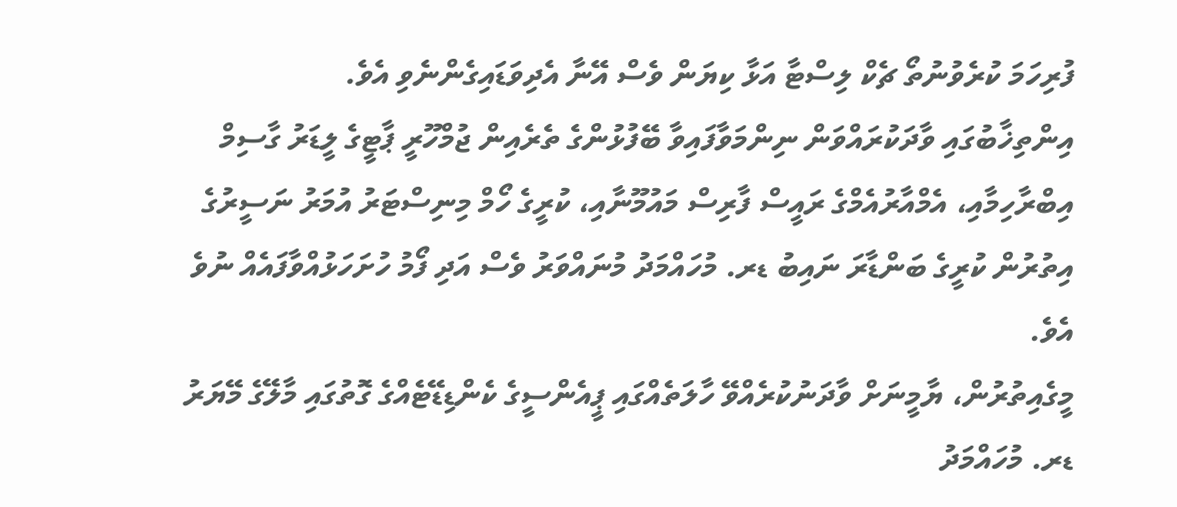ފުރިހަމަ ކުރެވުނުތޯ ޗެކް ލިސްޓާ އަޅާ ކިޔަން ވެސް އޭނާ އެދިވަޑައިގެންނެވި އެވެ.
އިންތިޚާބުގައި ވާދަކުރައްވަން ނިންމަވާފައިވާ ބޭފުޅުންގެ ތެރެއިން ޖުމްހޫރީ ޕާޓީގެ ލީޑަރު ގާސިމް އިބްރާހިމާއި، އެމްއާރުއެމްގެ ރައީސް ފާރިސް މައުމޫނާއި، ކުރީގެ ހޯމް މިނިސްޓަރު އުމަރު ނަސީރުގެ އިތުރުން ކުރީގެ ބަންޑާރަ ނައިބު ޑރ. މުހައްމަދު މުނައްވަރު ވެސް އަދި ފޯމު ހުށަހަޅުއްވާފައެއް ނުވެ އެވެ.
މީގެއިތުރުން، ޔާމީނަށް ވާދަނުކުރެއްވޭ ހާލަތެއްގައި ޕީއެންސީގެ ކެންޑިޑޭޓެއްގެ ގޮތުގައި މާލޭގެ މޭޔަރު ޑރ. މުހައްމަދު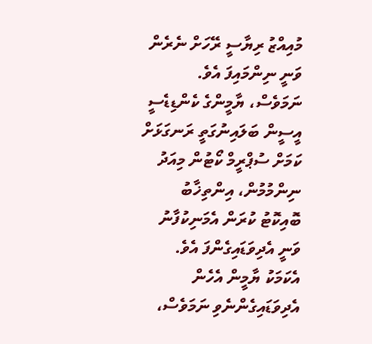މުއިއްޒު ރިޔާސީ ރޭހަށް ނެރެން ވަނީ ނިންމައިފަ އެވެ. ނަމަވެސް، ޔާމީންގެ ކެންޑިޑެސީ އީސީން ބަލައިނުގަތީ ރަނގަޅަށް ކަމަށް ސުޕްރީމް ކޯޓުން މިއަދު ނިންމުމުން، އިންތިޚާބު ބޮއިކޮޓު ކުރަން އެމަނިކުފާނު ވަނީ އެދިވަޑައިގެންފަ އެވެ.
އެކަމަކު ޔާމީން އެހެން އެދިވަޑައިގެންނެވި ނަމަވެސް،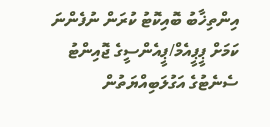އިންތިޚާބު ބޮއިކޮޓު ކުރަން ނުފެންނަ ކަމަށް ޕީޕީއެމް/ޕީއެންސީގެ ޖޮއިންޓު ސެނެޓުގެ އަގުލަބިއްޔަތުން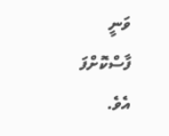ވަނީ ފާސްކޮށްފަ އެވެ.